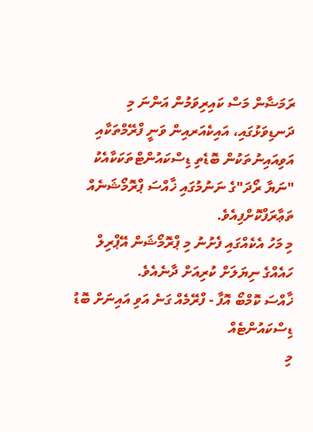ރަމަޟާން މަސް ކައިރިވަމުން އަންނަ މި ދަނޑިވަޅުގައި، އައިކެއަރއިން ވަނީ ފްރޭމްތަކާއި އަވިއައިނުތަކުން ބޮޑެތި ޑިސްކައުންޓްތަކަކާއެކު "ނަޔާ ރޯދަ"ގެ ނަނުމުގައި ޚާއްސަ ޕްރޮމޯޝަނެއް ތަޢާރަފްކޮށްފިއެވެ.
މި މަހު އެކެއްގައި ފެށުނު މި ޕްރޮމޯޝަން އޭޕްރިލް ހައެއްގެ ނިޔަލަށް ކުރިއަށް ދާނެއެވެ.
ޚާއްސަ ކޮމްބޯ އޮފާ - ފްރޭމެއް ގަނެ އަވި އައިނަށް ބޮޑު ޑިސްކައުންޓެއް
މި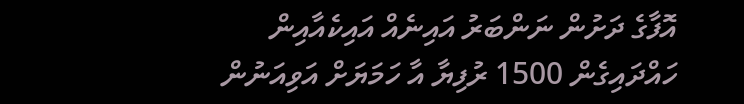އޮފާގެ ދަށުން ނަންބަރު އައިނެއް އައިކެއާއިން ހައްދައިގެން 1500 ރުފިޔާ އާ ހަމަޔަށް އަވިއަނުން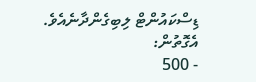ޑިސްކައުންޓް ލިބިގެންދާނެއެވެ. އެގޮތުން:
- 500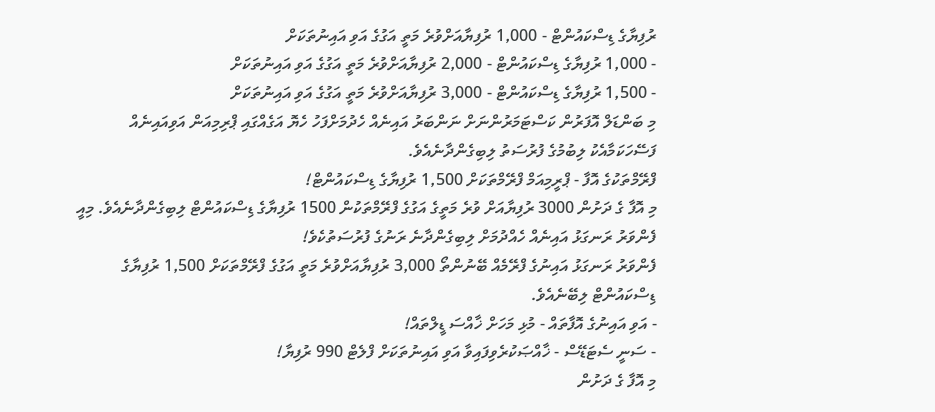ރުފިޔާގެ ޑިސްކައުންޓް - 1,000 ރުފިޔާއަށްވުރެ މަތީ އަގުގެ އަވި އައިނުތަކަށް
- 1,000 ރުފިޔާގެ ޑިސްކައުންޓް - 2,000 ރުފިޔާއަށްވުރެ މަތީ އަގުގެ އަވި އައިނުތަކަށް
- 1,500 ރުފިޔާގެ ޑިސްކައުންޓް - 3,000 ރުފިޔާއަށްވުރެ މަތީ އަގުގެ އަވި އައިނުތަކަށް
މި ބަންޑަލް އޮފަރުން ކަސްޓަމަރުންނަށް ނަންބަރު އައިނެއް ހެދުމަށްފަހު ހެޔޮ އަގެއްގައި ޕްރިމިއަން އަވިއައިނެއް ފަސޭހަކަމާއެކު ލިބުމުގެ ފުރުސަތު ލިބިގެންދާނެއެވެ.
ފްރޭމްތަކުގެ އޮފާ - ޕްރީމިއަމް ފްރޭމްތަކަށް 1,500 ރުފިޔާގެ ޑިސްކައުންޓް!
މި އޮފާ ގެ ދަށުން 3000 ރުފިޔާއަށް ވުރެ މަތީގެ އަގުގެ ފްރޭމްތަކުން 1500 ރުފިޔާގެ ޑިސްކައުންޓް ލިބިގެންދާނެއެވެ. މިއީ ފެންވަރު ރަނގަޅު އައިނެއް ހެއްދުމަށް ލިބިގެންދާނެ ރަނުގެ ފުރުސަތުކެވެ!
ފެންވަރު ރަނގަޅު އައިނުގެ ފްރޭމެއް ބޭނުންތޯ 3,000 ރުފިޔާއަށްވުރެ މަތީ އަގުގެ ފްރޭމްތަކަށް 1,500 ރުފިޔާގެ ޑިސްކައުންޓް ލިބޭނެއެވެ.
- އަވި އައިނުގެ އޮފާތައް - މުޅި މަހަށް ޚާއްސަ ޑީލްތައް!
- ސަނީ ސެޓަޑޭސް - ޚާއްޞަކުރެވިފައިވާ އަވި އައިނުތަކަށް ފްލެޓް 990 ރުފިޔާ!
މި އޮފާ ގެ ދަށުން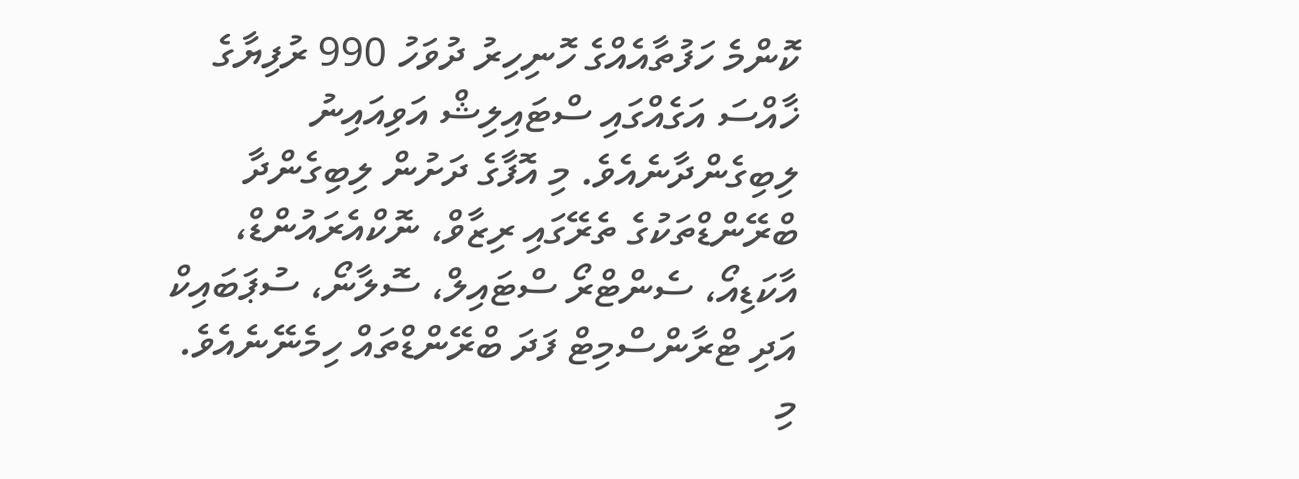ކޮންމެ ހަފުތާއެއްގެ ހޮނިހިރު ދުވަހު 990 ރުފިޔާގެ ޚާއްސަ އަގެއްގައި ސްޓައިލިޝް އަވިއައިނު ލިބިގެންދާނެއެވެ. މި އޮފާގެ ދަށުން ލިބިގެންދާ ބްރޭންޑްތަކުގެ ތެރޭގައި ރިޒާވް، ނޮކްއެރައުންޑް، އާކަޑިއޯ، ސެންޓްރޯ ސްޓައިލް، ސޮލާނޯ، ސުޕަބައިކް އަދި ޓްރާންސްމިޓް ފަދަ ބްރޭންޑްތައް ހިމެނޭނެއެވެ.
މި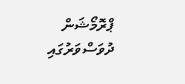ޕްރޮމޯޝަން ދުވަސްވަރުގައި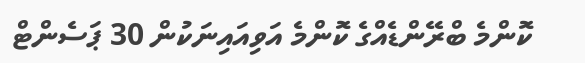ކޮންމެ ބްރޭންޑެއްގެ ކޮންމެ އަވިއައިނަކުން 30 ޕަސެންޓް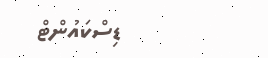ޑިސްކައުންޓް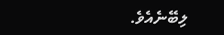ލިބޭނެއެވެ.